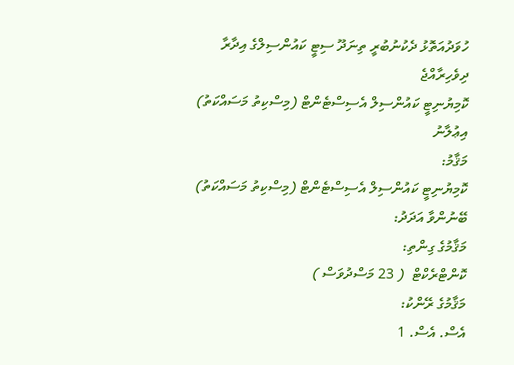ހުވަދުއަތޮޅު ދެކުނުބުރީ ތިނަދޫ ސިޓީ ކައުންސިލްގެ އިދާރާ
ދިވެހިރާއްޖެ
ކޮމިޔުނިޓީ ކައުންސިލް އެސިސްޓެންޓް (މިސްކިތު މަސައްކަތު)
އިޢުލާނު
މަޤާމު:
ކޮމިޔުނިޓީ ކައުންސިލް އެސިސްޓެންޓް (މިސްކިތު މަސައްކަތު)
ބޭނުންވާ އަދަދު:
މަޤާމުގެ ގިންތި:
ކޮންޓްރެކްޓް  ( 23 މަސްދުވަސް )
މަޤާމުގެ ރޭންކު:
އެސް. އެސް. 1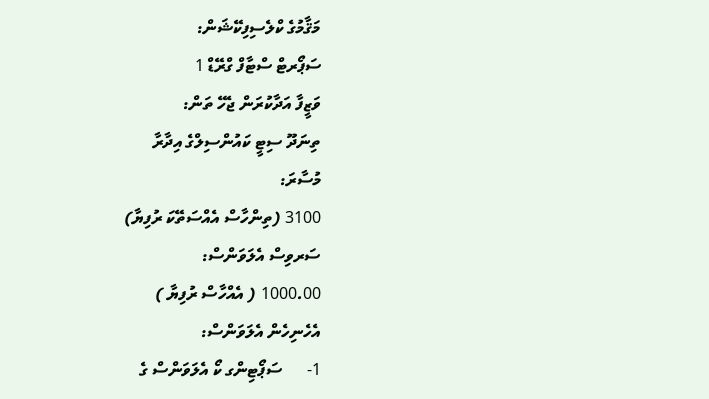މަޤާމުގެ ކްލެސިފިކޭޝަން:
ސަޕޯރޓް ސްޓާފް ގްރޭޑް 1
ވަޒީފާ އަދާކުރަން ޖެހޭ ތަން:
ތިނަދޫ ސިޓީ ކައުންސިލްގެ އިދާރާ
މުސާރަ:
3100 (ތިންހާސް އެއްސަތޭކަ ރުފިޔާ)
ސަރވިސް އެލަވަންސް:
1000.00 ( އެއްހާސް ރުފިޔާ )
އެހެނިހެން އެލަވަންސް:
1-      ސަޕޯޓިންގ ކޯ އެލަވަންސް ގެ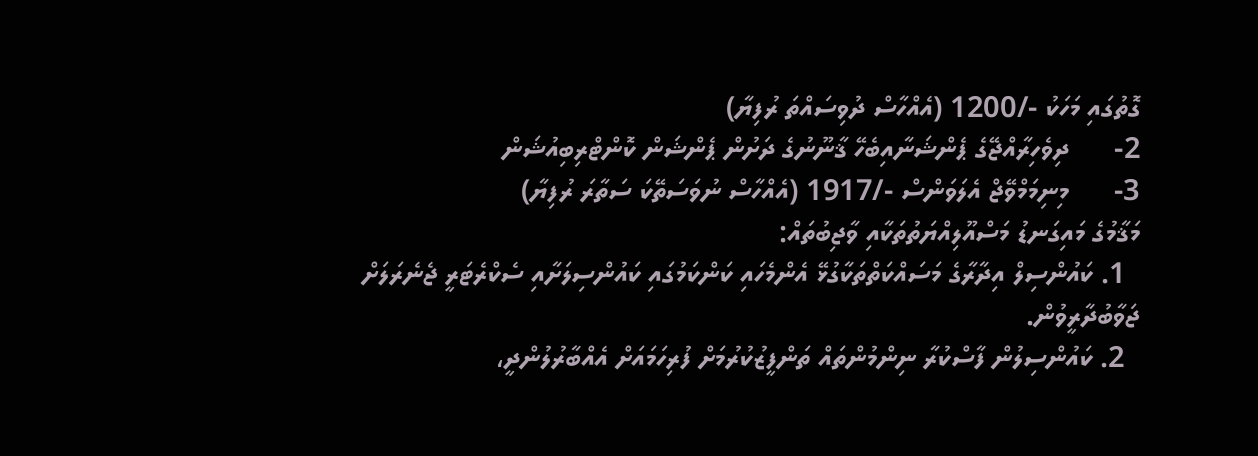ގޮތުގައި މަހަކު -/1200 (އެއްހާސް ދުވިސައްތަ ރުފިޔާ)
2-      ދިވެހިރާއްޖޭގެ ޕެންޝަނާއިބެހޭ ޤާނޫނުގެ ދަށުން ޕެންޝަން ކޮންޓްރިބިއުޝަން
3-      މިނިމަމްވޭޖް އެލަވަންސް -/1917 (އެއްހާސް ނުވަސަތޭކަ ސަތާރަ ރުފިޔާ)
މަޤާމުގެ މައިގަނޑު މަސްއޫލިއްޔަތުތަކާއި ވާޖިބުތައް:
  1. ކައުންސިލް އިދާރާގެ މަސައްކަތްތަކާގުޅޭ އެންމެހައި ކަންކަމުގައި ކައުންސިލަށާއި ސެކްރެޓަރީ ޖެނެރަލަށް ޖަވާބުދާރީވުން.
  2. ކައުންސިލުން ފާސްކުރާ ނިންމުންތައް ތަންފީޒުކުރުމަށް ފުރިހަމައަށް އެއްބާރުލުންދީ،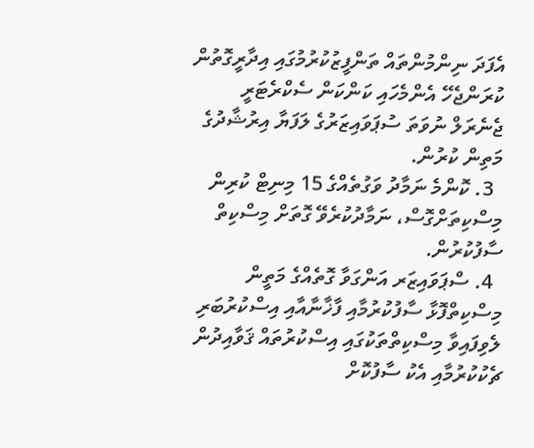އެފަދަ ނިންމުންތައް ތަންފީޒުކުރުމުގައި އިދާރީގޮތުން ކުރަންޖެހޭ އެންމެހައި ކަންކަން ސެކްރެޓަރީ ޖެނެރަލް ނުވަތަ ސުޕަވައިޒަރުގެ ލަފަޔާ އިރުޝާދުގެ މަތިން ކުރުން.
  3. ކޮންމެ ނަމާދު ވަގުތެއްގެ 15 މިނިޓް ކުރިން މިސްކިތަށްގޮސް، ނަމާދުކުރެވޭ ގޮތަށް މިސްކިތް ސާފުކުރުން.
  4. ސްޕަވައިޒަރ އަންގަވާ ގޮތެއްގެ މަތީން މިސްކިތްފޮޅާ ސާފުކުރުމާއި ފާޚާނާއާއި އިސްކުރުބަރި ލެވިފައިވާ މިސްކިތްތަކުގައި އިސްކުރުތައް ޤަވާއިދުން ޗެކުކުރުމާއި އެކު ސާފުކޮށް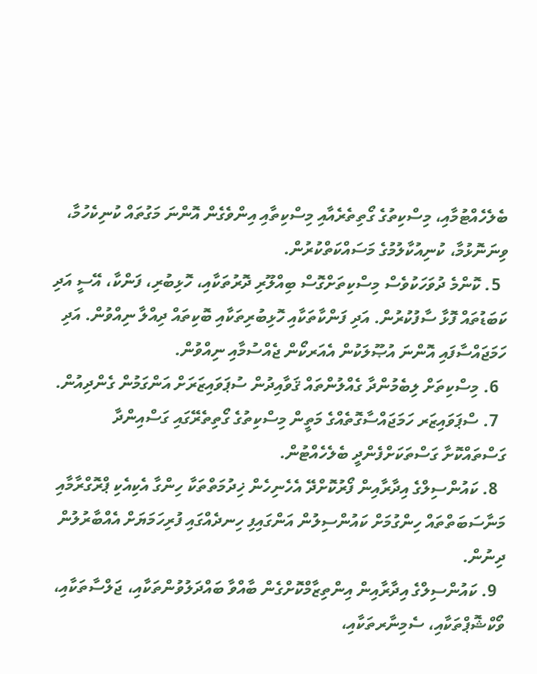ބެލެހެއްޓުމާއި، މިސްކިތުގެ ގޯތިތެރެއާއި މިސްކިތާއި އިންވެގެން އޮންނަ މަގުތައް ކުނިކެހުމާ، ވިނަނޮޅުމާ، ކުނިއުކާލުމުގެ މަސައްކަތްކުރުން.
  5. ކޮންމެ ދުވަހަކުވެސް މިސްކިތަށްގޮސް ބިއްލޫރި ދޮރުތަކާއި، ހޮޅިބުރި، ފަންކާ، އޭސީ އަދި ކަބަޑުތައް ފޮޅާ ސާފުކުރުން. އަދި ފަންކާތަކާއި ހޮޅިބުރިތަކާއި ބޮކިތައް ދިއްލާ ނިއްވުން. އަދި ހަމަޖައްސާފައި އޮންނަ އުޞޫލަކުން އެއަރކޯން ޖެއްސުމާއި ނިއްވުން.
  6. މިސްކިތަށް ލިބެމުންދާ ގެއްލުންތައް ޤަވާއިދުން ސުޕަވައިޒަރަށް އަންގަމުން ގެންދިއުން.
  7. ސްޕަވައިޒަރ ހަމަޖައްސާގޮތެއްގެ މަތީން މިސްކިތުގެ ގޯތިތެރޭގައި ގަސްއިންދާ ގަސްތައްކޮށާ ގަސްތަކަށްފެންދީ ބެލެހެއްޓުން.
  8. ކައުންސިލްގެ އިދާރާއިން ފޯރުކޮށްދޭ އެހެނިހެން ޚިދުމަތްތަކާ ހިންގާ އެކިއެކި ޕްރޮގްރާމާއި މަނާސަބަތްތައް ހިންގުމަށް ކައުންސިލުން އަންގައިފި ހިނދެއްގައި ފުރިހަމަޔަށް އެއްބާރުލުން ދިނުން.
  9. ކައުންސިލްގެ އިދާރާއިން އިންތިޒާމްކޮށްގެން ބާއްވާ ބައްދަލުވުންތަކާއި، ޖަލްސާތަކާއި، ވޯކްޝޮޕްތަކާއި، ސެމިނާރތަކާއި،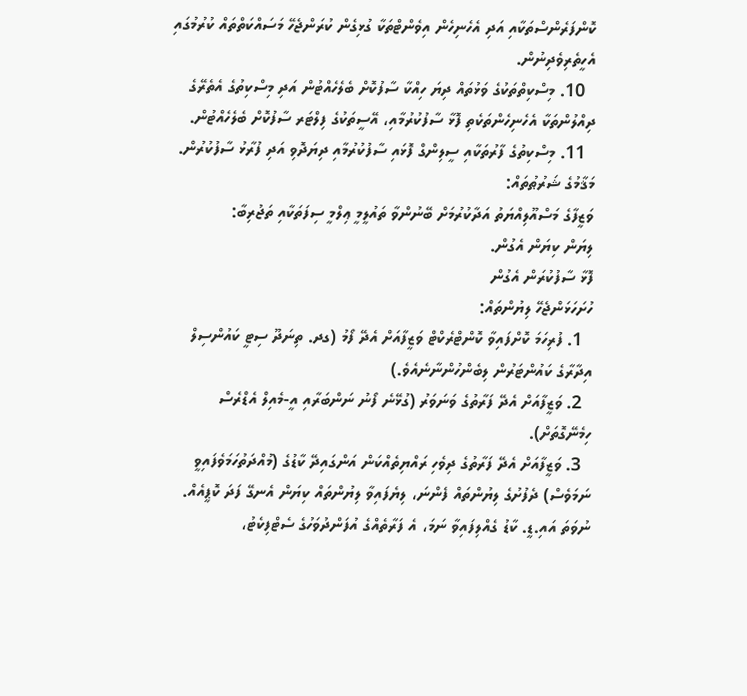ކޮންފަރެންސްތަކާއި އަދި އެހެނިހެން އިވެންޓްތަކާ ގުޅިގެން ކުރަންޖެހޭ މަސައްކަތްތައް ކުރުމުގައި އެހީތެރިވެދިނުން.
  10. މިސްކިތްތަކުގެ ވަޅުތައް ދިޔަ ހިއްކާ ސާފުކޮށް ބެލެހެއްޓުން އަދި މިސްކިތުގެ އެތެރޭގެ ދިއްލުންތަކާ އެހެނިހެންތަކެތި ފޮޅާ ސާފުކުރުމާއި، އޭސީތަކުގެ ފިލްޓަރ ސާފުކޮށް ބެލެހެއްޓުން.
  11. މިސްކިތުގެ ފާރުތަކާއި ސީލިންގް ފޮޅައި ސާފުކުރުމާއި ދިޔަދޮވި އަދި ފުރާޅު ސާފުކުރުން.
މަޤާމުގެ ޝަރުޠުތައް:
ވަޒީފާގެ މަސްއޫލިއްޔަތު އަދާކުރުމަށް ބޭނުންވާ ތައުލީމީ ޢިލްމީ ސިފަތަކާއި ތަޖުރިބާ:
ލިޔަން ކިޔަން އެގުން.
ފޮޅާ ސާފުކުރަން އެގުން
ހުށަހަޅަންޖެހޭ ލިޔުންތައް:
  1. ފުރިހަމަ ކޮށްފައިވާ ކޮންޓްރެކްޓް ވަޒީފާއަށް އެދޭ ފޯމު (ގދ. ތިނަދޫ ސިޓީ ކައުންސިލް އިދާރާގެ ކައުންޓަރުން ލިބެންހުންނާނެއެވެ.)
  2. ވަޒީފާއަށް އެދޭ ފަރާތުގެ ވަނަވަރު (ގުޅޭނެ ފޯނު ނަންބަރާއި އީ-މެއިލް އެޑްރެސް ހިމެނޭގޮތަށް).
  3. ވަޒީފާއަށް އެދޭ ފަރާތުގެ ދިވެހި ރައްޔިތެއްކަން އަންގައިދޭ ކާޑުގެ (މުއްދަތުހަމަވެފައިވީ ނަމަވެސް) ދެފުށުގެ ލިޔުންތައް ފެންނަ، ލިޔެފައިވާ ލިޔުންތައް ކިޔަން އެނގޭ ފަދަ ކޮޕީއެއް. ނުވަތަ އައި.ޑީ. ކާޑު ގެއްލިފައިވާ ނަމަ، އެ ފަރާތެއްގެ އުފަންދުވަހުގެ ސެޓްފިކެޓު،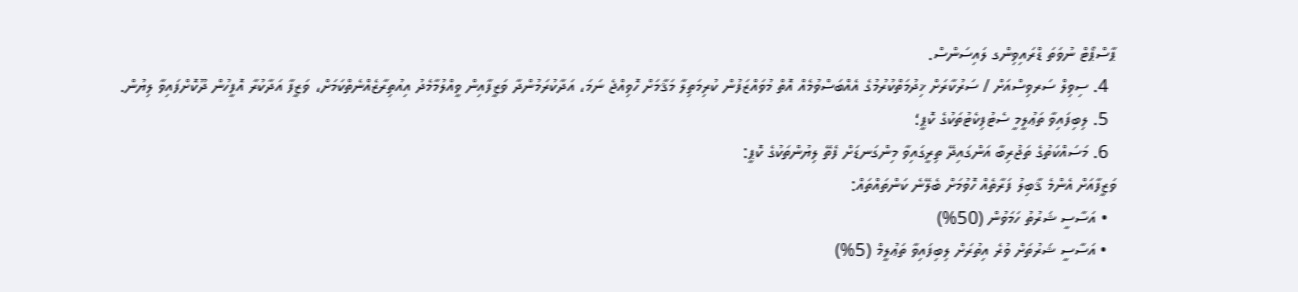ޕާސްޕޯޓް ނުވަތަ ޑްރައިވިންގ ލައިސަންސް.
  4. ސިވިލް ސަރވިސްއަށް / ސަރުކާރަށް ޚިދުމަތްކުރުމުގެ އެއްބަސްވުމެއް އޮތް މުވައްޒަފުން ކުރިމަތިލާ މަޤާމަށް ހޮވިއްޖެ ނަމަ، އަދާކުރަމުންދާ ވަޒީފާއިން ވީއްލުމާމެދު އިއުތިރާޒެއްނެތްކަމަށް، ވަޒީފާ އަދާކުރާ އޮފީހުން ދޫކޮށްފައިވާ ލިޔުން.
  5. ލިބިފައިވާ ތަޢުލީމީ ސެޓުފިކެޓުތަކުގެ ކޮޕީ؛
  6. މަސައްކަތުގެ ތަޖުރިބާ އަންގައިދޭ ތިރީގައިވާ މިންގަނޑަށް ފެތޭ ލިޔުންތަކުގެ ކޮޕީ:
ވަޒީފާއަށް އެންމެ ޤާބިލު ފަރާތެއް ހޮވުމަށް ބެލޭނެ ކަންތައްތައް:
  • އަސާސީ ޝަރުތު ހަމަވުން (50%)
  • އަސާސީ ޝަރުތަށް ވުރެ އިތުރަށް ލިބިފައިވާ ތަޢުލީމް (5%)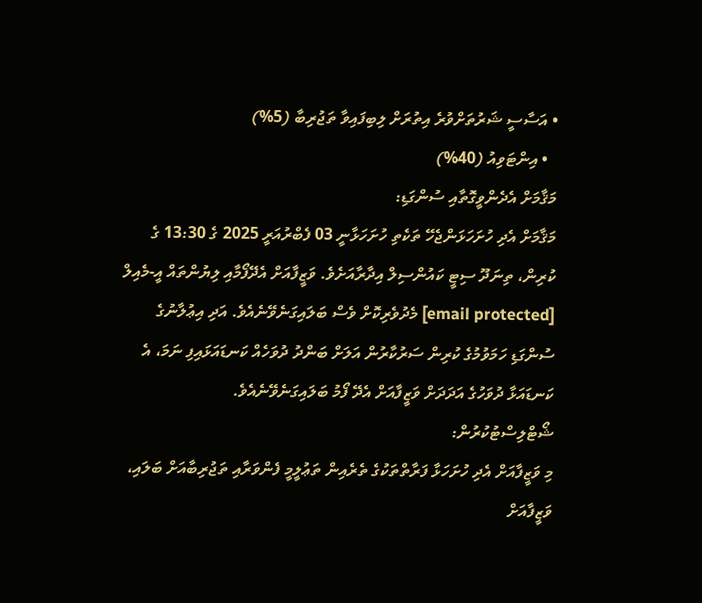• އަސާސީ ޝަރުތަށްވުރެ އިތުރަށް ލިބިފައިވާ ތަޖުރިބާ (5%)
  • އިންޓަވިއު (40%)
މަޤާމަށް އެދެންވީގޮތާއި ސުންގަޑި:
މަޤާމަށް އެދި ހުށަހަޅަންޖެހޭ ތަކެތި ހުށަހަޅާނީ 03 ފެބްރުއަރީ 2025 ގެ 13:30 ގެ ކުރިން، ތިނަދޫ ސިޓީ ކައުންސިލް އިދާރާއަށެވެ. ވަޒީފާއަށް އެދޭފޯމާއި ލިޔުންތައް އީ-މެއިލް [email protected] މެދުވެރިކޮށް ވެސް ބަލައިގަނެވޭނެއެވެ. އަދި އިޢުލާނުގެ ސުންގަޑި ހަމަވުމުގެ ކުރިން ސަރުކާރުން އަލަށް ބަންދު ދުވަހެއް ކަނޑައަޅައިފި ނަމަ، އެ ކަނޑައަޅާ ދުވަހުގެ އަދަދަށް ވަޒީފާއަށް އެދޭ ފޯމު ބަލައިގަނެވޭނެއެވެ.
ޝޯޓްލިސްޓުކުރުން:
މި ވަޒީފާއަށް އެދި ހުށަހަޅާ ފަރާތްތަކުގެ ތެރެއިން ތަޢުލީމީ ފެންވަރާއި ތަޖުރިބާއަށް ބަލައި، ވަޒީފާއަށް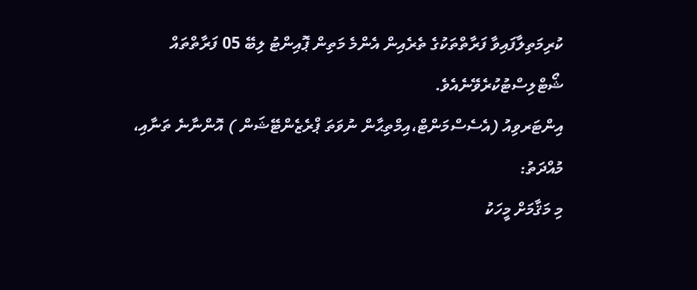ކުރިމަތިލާފައިވާ ފަރާތްތަކުގެ ތެރެއިން އެންމެ މަތިން ޕޮއިންޓު ލިބޭ 05 ފަރާތްތައް ޝޯޓްލިސްޓުކުރެވޭނެއެވެ.
އިންޓަރވިއު (އެސެސްމަންޓް،އިމްތިޙާން ނުވަތަ ޕްރެޒެންޓޭޝަން ) އޮންނާނެ ތަނާއި، މުއްދަތު:
މި މަޤާމަށް މީހަކު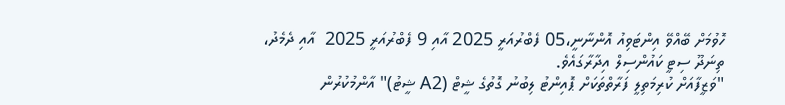ހޮވުމަށް ބޭއްވޭ އިންޓަވިއު އޮންނާނީ،05 ފެބްރުއަރީ 2025 އާއި 9 ފެބްރުއަރީ 2025  އާއި ދެމެދު، ތިނަދޫ ސިޓީ ކައުންސިލް އިދާރާގައެވެ.
"ވަޒީފާއަށް ކުރިމަތިލީ ފަރާތްތަކަށް ޕޮއިންޓު ލިބުނު ގޮތުގެ ޝީޓް (A2 ޝީޓު)" އާންމުކުރުން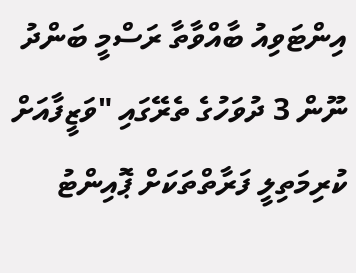އިންޓަވިއު ބާއްވާތާ ރަސްމީ ބަންދު ނޫން 3 ދުވަހުގެ ތެރޭގައި "ވަޒީފާއަށް ކުރިމަތިލީ ފަރާތްތަކަށް ޕޮއިންޓު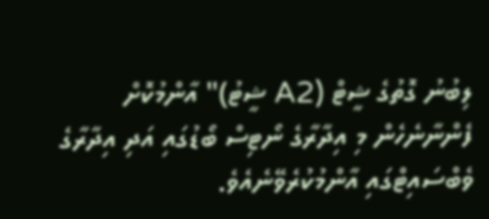ލިބުނު ގޮތުގެ ޝީޓް (A2 ޝީޓު)" އާންމުކޮށް ފެންނާނެހެން މި އިދާރާގެ ނޯޓިސް ބޯޑުގައި އަދި އިދާރާގެ ވެބްސައިޓްގައި އާންމުކުރެވޭނެއެވެ.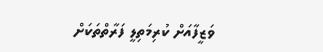ވަޒީފާއަށް ކުރިމަތިލީ ފަރާތްތަކަށް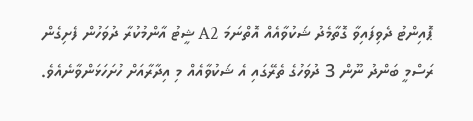ޕޮއިންޓު ދެވިފައިވާ ގޮތާމެދު ޝަކުވާއެއް އޮތްނަމަ A2 ޝީޓު އާންމުކުރާ ދުވަހުން ފެށިގެން ރަސްމީ ބަންދު ނޫން 3 ދުވަހުގެ ތެރޭގައި އެ ޝަކުވާއެއް މި އިދާރާއަށް ހުށަހަޅަންވާނެއެވެ.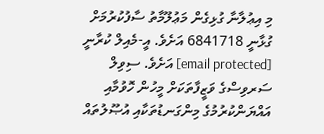މި އިޢުލާނާ ގުޅިގެން މަޢުލޫމާތު ސާފުކުރުމަށް ގުޅާނީ 6841718 އަށެވެ. އީ-މެއިލް ކުރާނީ [email protected] އަށެވެ. ސިވިލް ސަރވިސްގެ ވަޒީފާތަކަށް މީހުން ހޮވުމާއި އައްޔަންކުރުމުގެ މިންގަނޑުތަކާއި އުޞޫލުތައް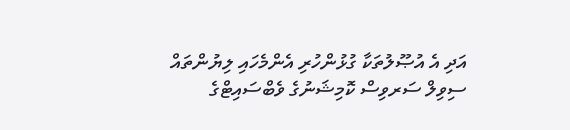އަދި އެ އުޞޫލުތަކާ ގުޅުންހުރި އެންމެހައި ލިޔުންތައް ސިވިލް ސަރވިސް ކޮމިޝަނުގެ ވެބްސައިޓްގެ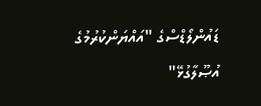ޑައުންލޯޑްސްގެ "އައްޔަންކުރުމުގެ އުޞޫލާގުޅޭ"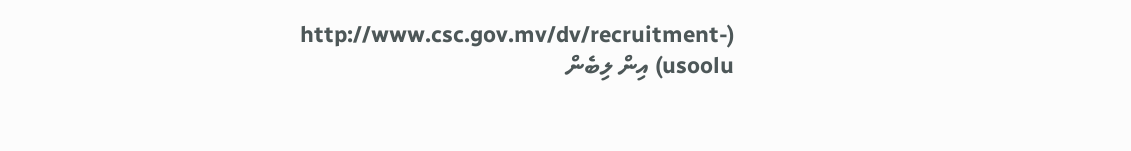(http://www.csc.gov.mv/dv/recruitment-usoolu) އިން ލިބެން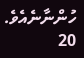ހުންނާނެއެވެ.
20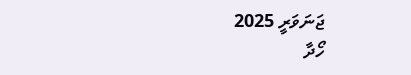ޖަނަވަރީ 2025
ހޯދާ